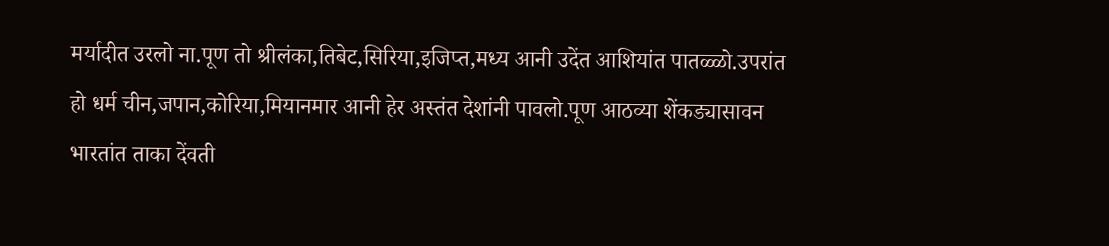मर्यादीत उरलो ना.पूण तो श्रीलंका,तिबेट,सिरिया,इजिप्त,मध्य आनी उदेंत आशियांत पातळ्ळो.उपरांत हो धर्म चीन,जपान,कोरिया,मियानमार आनी हेर अस्तंत देशांनी पावलो.पूण आठव्या शेंकड्यासावन भारतांत ताका देंवती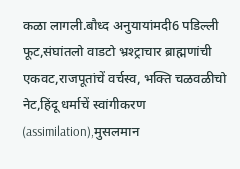कळा लागली.बौध्द अनुयायांमदी6 पडिल्ली फूट,संघांतलो वाडटो भ्रश्ट्राचार ब्राह्मणांची एकवट,राजपूतांचें वर्चस्व, भक्ति चळवळीचो नेट,हिंदू धर्माचें स्वांगीकरण (assimilation),मुसलमान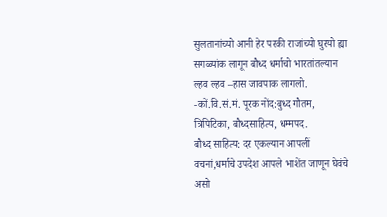सुलतानांच्यो आनी हेर परकी राजांच्यो घुरयो ह्या सगळ्यांक लागून बौध्द धर्माचो भारतांतल्यान ल्हव ल्हव –हास जावपाक लागलो. -कों.वि.सं.मं. पूरक नोंद:बुध्द गौतम, त्रिपिटिका, बौध्दसाहित्य, धम्मपद.
बौध्द साहित्य: दर एकल्यान आपलीं वचनां,धर्माचे उपदेश आपले भाशेंत जाणून घेवंचे असो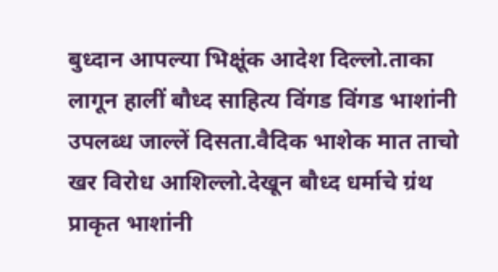बुध्दान आपल्या भिक्षूंक आदेश दिल्लो.ताका लागून हालीं बौध्द साहित्य विंगड विंगड भाशांनी उपलब्ध जाल्लें दिसता.वैदिक भाशेक मात ताचो खर विरोध आशिल्लो.देखून बौध्द धर्माचे ग्रंथ प्राकृत भाशांनी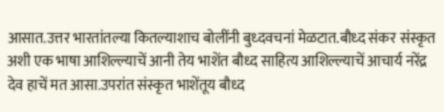आसात.उत्तर भारतांतल्या कितल्याशाच बोलींनी बुध्दवचनां मेळटात.बौध्द संकर संस्कृत अशी एक भाषा आशिल्ल्याचें आनी तेय भाशेंत बौध्द साहित्य आशिल्ल्याचें आचार्य नरेंद्र देव हाचें मत आसा.उपरांत संस्कृत भाशेंतूय बौध्द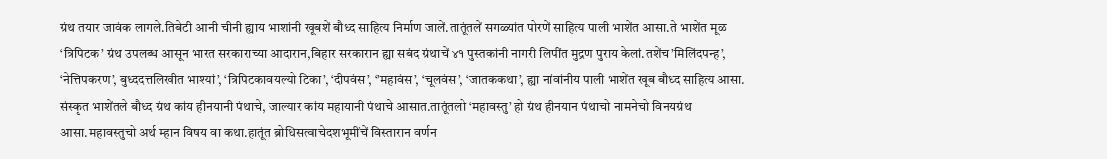ग्रंथ तयार जावंक लागले.तिबेटी आनी चीनी ह्याय भाशांनी खूबशें बौध्द साहित्य निर्माण जालें.तातूंतलें सगळ्यांत पोरणें साहित्य पाली भाशेंत आसा.ते भाशेंत मूळ ‘त्रिपिटक’ ग्रंथ उपलब्ध आसून भारत सरकाराच्या आदारान,बिहार सरकारान ह्या सबंद ग्रंथाचें ४१ पुस्तकांनी नागरी लिपींत मुद्रण पुराय केलां.तशेंच’मिलिंदपन्ह’, ‘नेत्तिपकरण’, बुध्ददत्तलिखीत भाश्यां’, ‘त्रिपिटकावयल्यो टिका’, ‘दीपवंस’, ‘’महावंस’, ‘चूलवंस’, ‘जातककथा’, ह्या नांवांनीय पाली भाशेंत खूब बौध्द साहित्य आसा.
संस्कृत भाशेंतले बौध्द ग्रंथ कांय हीनयानी पंथाचे, जाल्यार कांय महायानी पंथाचे आसात.तातूंतलो ‘महावस्तु’ हो ग्रंथ हीनयान पंथाचो नामनेचो विनयग्रंथ आसा.महावस्तुचो अर्थ म्हान विषय वा कथा.हातूंत ब्रोधिसत्वाचेदशभूमींचें विस्तारान वर्णन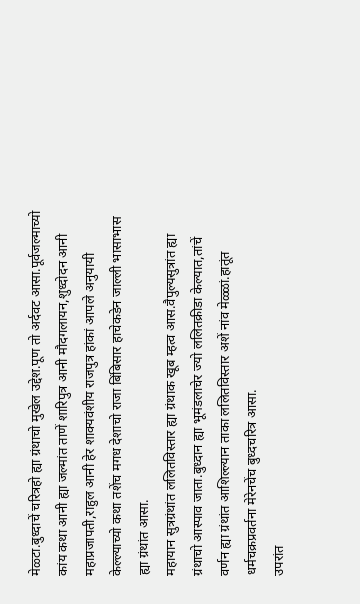मेळ्टा.बुध्दाचें चरित्रहो ह्या ग्रंथाचो मुखेल उद्देश.पूण तो अर्दवट आसा.पूर्वजल्माच्यो कांय कथा आनी ह्या जल्मांत ताणें शारिपुत्र आनी मौदगलायन,शुध्दोदन आनी महाप्रजापती,राहुल आनी हेर शाक्यवंशीय राजपुत्र हांकां आपले अनुयायी केल्ल्याच्यो कथा तशेंच मगध देशाचो राजा बिंबिसार हाचेकडेन जाल्ली भासाभास ह्या ग्रंथांत आसा.
महायान सुत्रग्रंथांत ललितविस्तार ह्या ग्रंथाक खूब म्हत्व आस.वैपुल्यसुत्रांत ह्या ग्रंथाचो आस्पाव जाता.बुध्दान ह्या भूमंडलाचेर ज्यो ललितक्रीडा केल्यात,तांचें वर्णन ह्या ग्रंथांत आशिल्ल्यान ताका ललितविस्तार अशें नांव मेळ्ळां.हातूंत धर्मचक्रप्रवर्तना मेरेनचेंच बुध्दचरित्र आसा.
उपरांत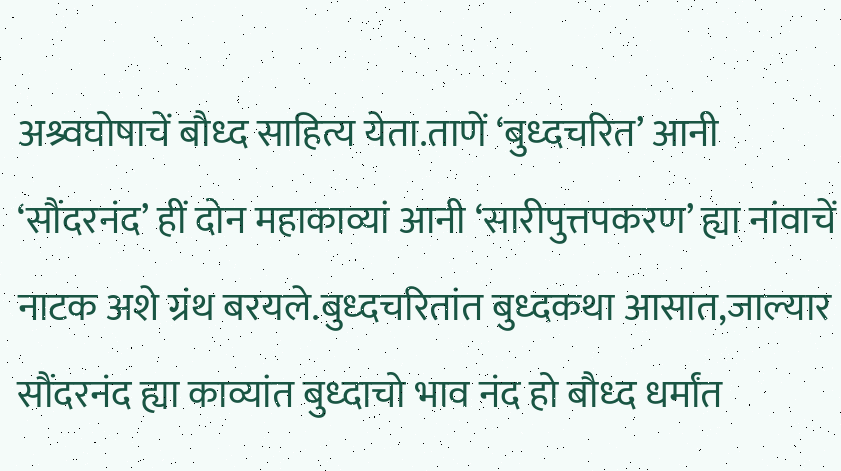अश्र्वघोषाचें बौध्द साहित्य येता.ताणें ‘बुध्दचरित’ आनी ‘सौंदरनंद’ हीं दोन महाकाव्यां आनी ‘सारीपुत्तपकरण’ ह्या नांवाचें नाटक अशे ग्रंथ बरयले.बुध्दचरितांत बुध्दकथा आसात,जाल्यार सौंदरनंद ह्या काव्यांत बुध्दाचो भाव नंद हो बौध्द धर्मांत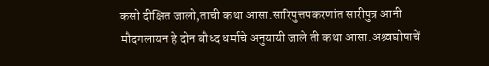कसो दीक्षित जालो,ताची कथा आसा.सारिपुत्तपकरणांत सारीपुत्र आनी मौदगलायन हे दोन बौध्द धर्माचे अनुयायी जाले ती कथा आसा.अश्र्वघोषाचें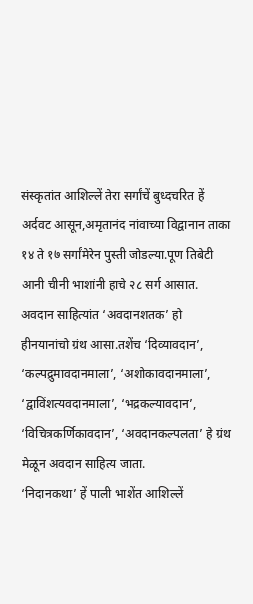संस्कृतांत आशिल्लें तेरा सर्गांचें बुध्दचरित हें अर्दवट आसून,अमृतानंद नांवाच्या विद्वानान ताका १४ ते १७ सर्गांमेरेन पुस्ती जोडल्या.पूण तिबेटी आनी चीनी भाशांनी हाचे २८ सर्ग आसात.
अवदान साहित्यांत ‘अवदानशतक’ हो हीनयानांचो ग्रंथ आसा.तशेंच ‘दिव्यावदान’, ‘कल्पद्रुमावदानमाला’, ‘अशोकावदानमाला’, ‘द्वाविंशत्यवदानमाला’, ‘भद्रकल्यावदान’, ‘विचित्रकर्णिकावदान’, ‘अवदानकल्पलता’ हे ग्रंथ मेळून अवदान साहित्य जाता.
‘निदानकथा’ हें पाली भाशेंत आशिल्लें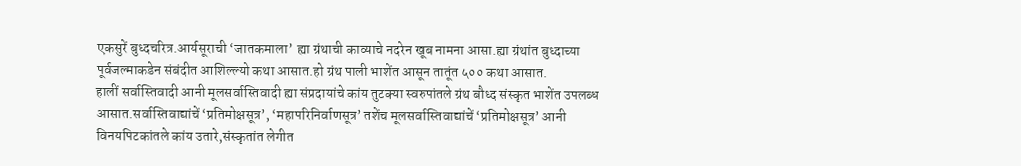एकसुरें बुध्दचरित्र.आर्यसूराची ‘जातकमाला’ ह्या ग्रंथाची काव्याचे नदरेन खूब नामना आसा.ह्या ग्रंथांत बुध्दाच्या पूर्वजल्माकडेन संबंदीत आशिल्ल्यो कथा आसात.हो ग्रंथ पाली भाशेंत आसून तातूंत ५०० कथा आसात.
हालीं सर्वास्तिवादी आनी मूलसर्वास्तिवादी ह्या संप्रदायांचे कांय तुटक्या स्वरुपांतले ग्रंथ बौध्द संस्कृत भाशेंत उपलब्ध आसात.सर्वास्तिवाद्यांचें ‘प्रतिमोक्षसूत्र’, ‘महापरिनिर्वाणसूत्र’ तशेंच मूलसर्वास्तिवाद्यांचें ‘प्रतिमोक्षसूत्र’ आनी विनयपिटकांतले कांय उतारे,संस्कृतांत लेगीत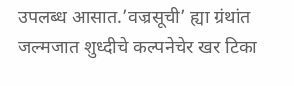उपलब्ध आसात.’वज्रसूची’ ह्या ग्रंथांत जल्मजात शुध्दीचे कल्पनेचेर खर टिका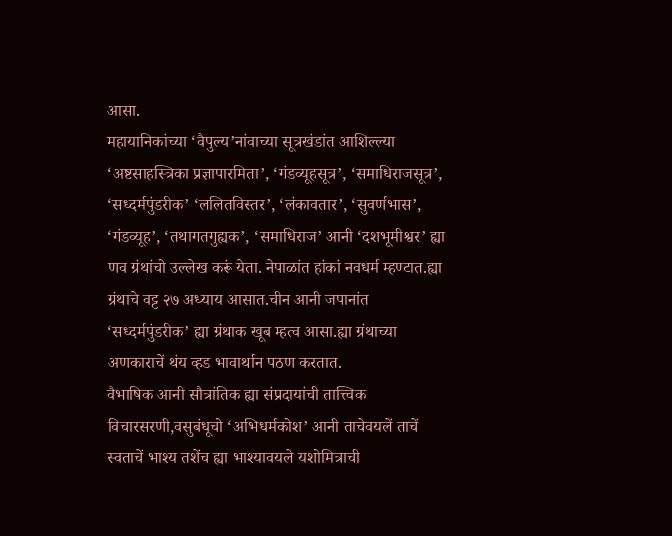आसा.
महायानिकांच्या ‘वैपुल्य’नांवाच्या सूत्रखंडांत आशिल्ल्या ‘अष्टसाहस्त्रिका प्रज्ञापारमिता’, ‘गंडव्यूहसूत्र’, ‘समाधिराजसूत्र’, ‘सध्दर्मपुंडरीक’ ‘ललितविस्तर’, ‘लंकावतार’, ‘सुवर्णभास’, ‘गंडव्यूह’, ‘तथागतगुह्यक’, ‘समाधिराज’ आनी ‘दशभूमीश्वर’ ह्या णव ग्रंथांचो उल्लेख करूं येता. नेपाळांत हांकां नवधर्म म्हण्टात.ह्या ग्रंथाचे वट्ट २७ अध्याय आसात.चीन आनी जपानांत ‘सध्दर्मपुंडरीक’ ह्या ग्रंथाक खूब म्हत्व आसा.ह्या ग्रंथाच्या अणकाराचें थंय व्हड भावार्थान पठण करतात.
वैभाषिक आनी सौत्रांतिक ह्या संप्रदायांची तात्त्विक विचारसरणी,वसुबंधूचो ‘अभिधर्मकोश’ आनी ताचेवयलें ताचें स्वताचें भाश्य तशेंच ह्या भाश्यावयले यशोमित्राची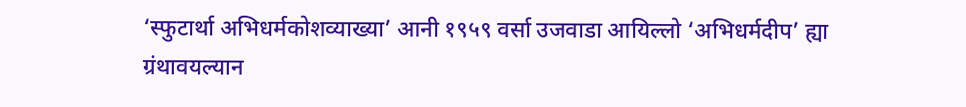‘स्फुटार्था अभिधर्मकोशव्याख्या’ आनी १९५९ वर्सा उजवाडा आयिल्लो ‘अभिधर्मदीप’ ह्या ग्रंथावयल्यान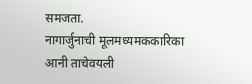समजता.
नागार्जुनाची मूलमध्यमककारिका आनी ताचेवयली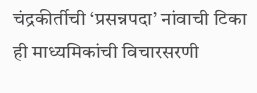चंद्रकीर्तीची ‘प्रसन्नपदा’ नांवाची टिका ही माध्यमिकांची विचारसरणी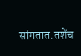सांगतात.तशेंच